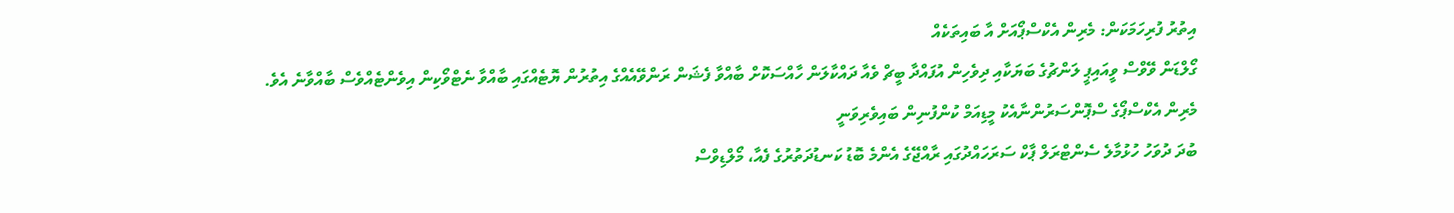އިތުރު ފުރިހަމަކަން: މެރިން އެކްސްޕޯއަށް އާ ބައިތަކެއް
ގޯލްޑަން ވޭވްސް ވީއައިޕީ ލަންޗުގެ ބަޔަކާއި ދިވެހިން އުފައްދާ ބީޗް ވެއާ ދައްކާލަން ހާއްސަކޮށް ބާއްވާ ފެޝަން ރަންވޭއެއްގެ އިތުރުން ޔޮޓެއްގައި ބާއްވާ ނެޓްވޯކިން އިވެންޓެއްވެސް ބާއްވާނެ އެވެ.
މެރިން އެކްސްޕޯގެ ސްޕޮންސަރުންނާއެކު މީޑިއަމް ކުންފުނިން ބައިވެރިވަނީ
ބުދަ ދުވަހު ހުޅުމާލެ ސެންޓްރަލް ޕާކް ސަރަހައްދުގައި ރާއްޖޭގެ އެންމެ ބޮޑު ކަނޑުދަތުރުގެ ފެއާ، މޯލްޑިވްސް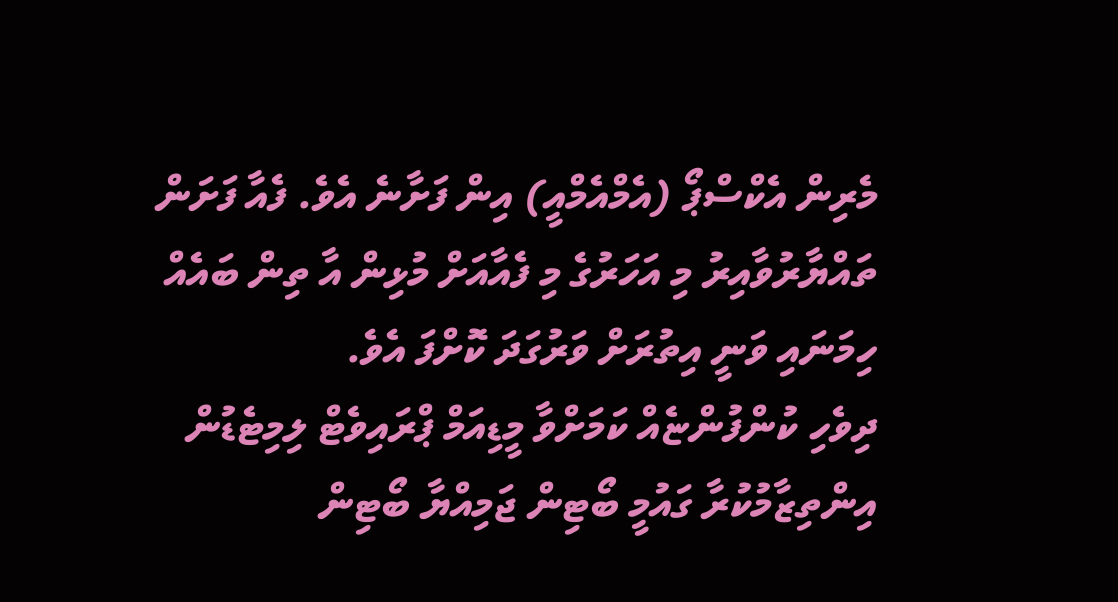މެރިން އެކްސްޕޯ (އެމްއެމްއީ) އިން ފަށާނެ އެވެ. ފެއާ ފަށަން ތައްޔާރުވާއިރު މި އަހަރުގެ މި ފެއާއަށް މުޅިން އާ ތިން ބައެއް ހިމަނައި ވަނީ އިތުރަށް ވަރުގަދަ ކޮށްފަ އެވެ.
ދިވެހި ކުންފުންޏެއް ކަމަށްވާ މީޑިއަމް ޕްރައިވެޓް ލިމިޓެޑުން އިންތިޒާމުކުރާ ގައުމީ ބޯޓިން ޖަމިއްޔާ ބޯޓިން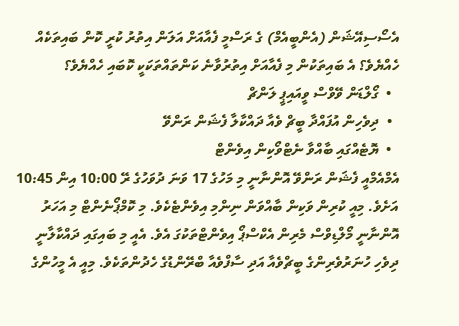އެސޯސިއޭޝަން (އެންބީއެމް) ގެ ރަސްމީ ފެއާއަށް އަލަން އިތުރު ކުރީ ކޮން ބައިތަކެއް ހެއްޔެވެ؟ އެ ބައިތަކުން މި ފެއާއަށް އިތުރުވާނެ ކަންތައްތަކަކީ ކޮބައި ހެއްޔެވެ؟
  •  ގޯލްޑަން ވޭވްސް ވީއައިޕީ ލަންޗް
  •  ދިވެހިން އުފައްދާ ބީޗް ވެއާ ދައްކާލާ ފެޝަން ރަންވޭ
  •  ޔޮޓެއްގައި ބާއްވާ ނެޓްވޯކިން އިވެންޓް
އެމްއެމްއީ ފެޝަން ރަންވޭ އޮންނާނީ މި މަހުގެ 17 ވަނަ ދުވަހުގެ ރޭ 10:00 އިން 10:45 އަށެވެ. މިއީ ކުރިން ވަކިން ބާއްވަން ނިންމި އިވެންޓެކެވެ. މި ކޮމްޕޯނެންޓް މި އަހަރު އޮންނާނީ މޯލްޑިވްސް މެރިން އެކްސްޕޯ އިވެންޓްތަކުގަ އެވެ. އެއީ މި ބައިގައި ދައްކާލާނީ ދިވެހި ހުނަރުވެރިންގެ ބީޗްވެއާ އަދި ސާފްވެއާ ބްރޭންޑުގެ ހެދުންތަކެވެ. މިއީ އެ މީހުންގެ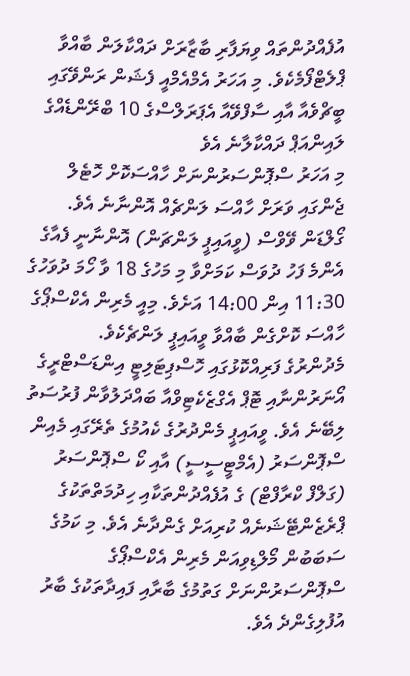އުފެއްދުންތައް ވިޔަފާރި ބާޒާރަށް ދައްކާލަން ބާއްވާ ޕްލެޓްފޯމެކެވެ. މި އަހަރު އެމްއެމްއީ ފެޝަން ރަންވޭގައި ބީޗްވެއާ އާއި ސާފްވޭއާ އެޕަރަލްސްގެ 10 ބްރޭންޑެއްގެ ލައިންއަޕް ދައްކާލާނެ އެވެ
މި އަހަރު ސްޕޮންސަރުންނަށް ހާއްސަކޮށް ހޮޓެލް ޖެންގައި ވަރަށް ހާއްސަ ލަންޗެއް އޮންނާނެ އެވެ. ގޯލްޑަން ވޭވްސް (ވީއައިޕީ ލަންޗަން) އޮންނާނީ ފެއާގެ އެންމެ ފަހު ދުވަސް ކަމަށްވާ މި މަހުގެ 18 ވާ ހޯމަ ދުވަހުގެ 11:30 އިން 14:00 އަށެވެ. މިއީ މެރިން އެކްސްޕޯގެ ހާއްސަ ކޮށްގެން ބާއްވާ ވީއައިޕީ ލަންޗެކެވެ.
މެދުންރުގެ ފަރިއްކޮޅުގައި ހޮސްޕިޓަލިޓީ އިންޑަސްޓްރީގެ އޯނަރުންނާއި ޓޮޕް އެގްޒެކެޓިވްއާ ބައްދަލުވާން ފުރުސަތު ލިބޭނެ އެވެ. ވީއައިޕީ މެންދުރުގެ ކެއުމުގެ ތެރޭގައި މެއިން ސްޕޮންސަރު (އެމްޓީސީސީ) އާއި ކޯ ސްޕޮންސަރު (ގަލްފް ކްރާފްޓް) ގެ އުފެއްދުންތަކާއި ހިދުމަތްތަކުގެ ޕްރެޒެންޓޭޝަނެއް ކުރިއަށް ގެންދާނެ އެވެ. މި ކަމުގެ ސަބަބުން މޯލްޑިވިއަން މެރިން އެކްސްޕޯގެ ސްޕޮންސަރުންނަށް ގަތުމުގެ ބާރާއި ފައިދާތަކުގެ ބާރު އުފުލިގެންދެ އެވެ.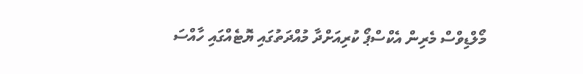މޯލްޑިވްސް މެރިން އެކްސްޕޯ ކުރިއަށްދާ މުއްދަތުގައި ޔޮޓެއްގައި ހާއްސަ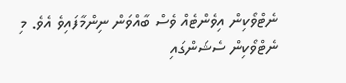ނެޓްވޯކިން އިވެންޓެއް ވެސް ބާއްވަން ނިންމާފައިވެ އެވެ. މި ނެޓްވޯކިން ސެޝަންގައި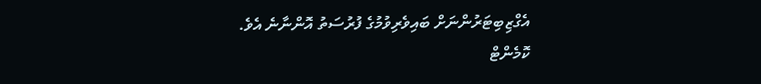އެގްޒިބިޓަރުންނަށް ބައިވެރިވުމުގެ ފުރުސަތު އޮންނާނެ އެވެ.
ކޮމެންޓް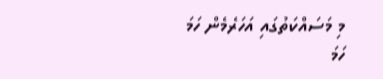މި މަސައްކަތުގައި އަހަރެމެން ހަމަ ހަމަ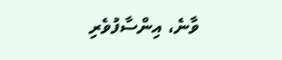ވާނެ، އިންސާފުވެރި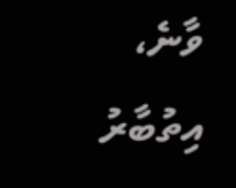ވާނެ، އިތުބާރު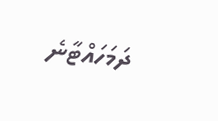ދަމަހައްޓާނެ